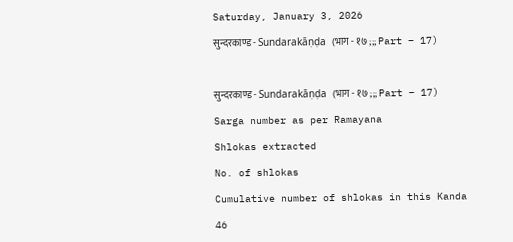Saturday, January 3, 2026

सुन्दरकाण्ड - Sundarakāṇḍa (भाग - १७ ;;; Part – 17)



सुन्दरकाण्ड - Sundarakāṇḍa (भाग - १७ ;;; Part – 17)

Sarga number as per Ramayana

Shlokas extracted

No. of shlokas

Cumulative number of shlokas in this Kanda

46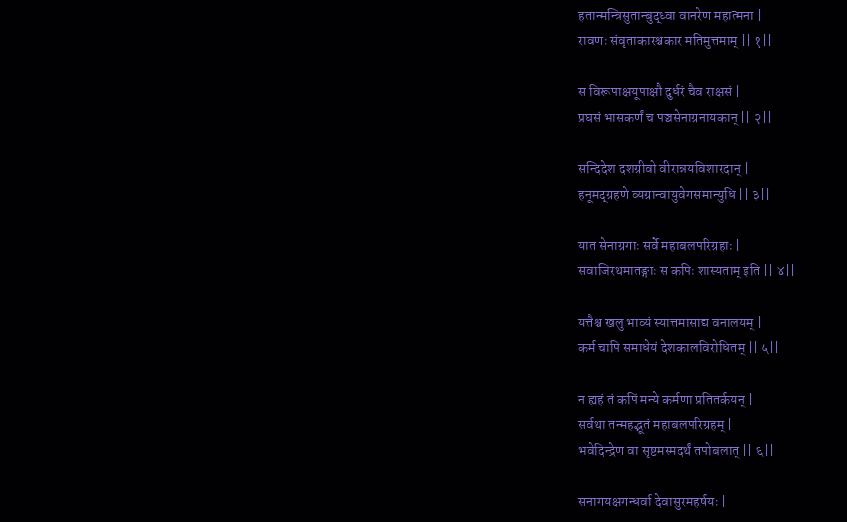हतान्मन्त्रिसुतान्बुद्ध्वा वानरेण महात्मना |
रावणः संवृताकारश्चकार मतिमुत्तमाम् || १||

स विरूपाक्षयूपाक्षौ दुर्धरं चैव राक्षसं |
प्रघसं भासकर्णं च पञ्चसेनाग्रनायकान् || २||

सन्दिदेश दशग्रीवो वीरान्नयविशारदान् |
हनूमद्ग्रहणे व्यग्रान्वायुवेगसमान्युधि || ३||

यात सेनाग्रगाः सर्वे महाबलपरिग्रहाः |
सवाजिरथमातङ्गाः स कपिः शास्यताम् इति || ४||

यत्तैश्च खलु भाव्यं स्यात्तमासाद्य वनालयम् |
कर्म चापि समाधेयं देशकालविरोधितम् || ५||

न ह्यहं तं कपिं मन्ये कर्मणा प्रतितर्कयन् |
सर्वथा तन्महद्भूतं महाबलपरिग्रहम् |
भवेदिन्द्रेण वा सृष्टमस्मदर्थं तपोबलात् || ६||

सनागयक्षगन्धर्वा देवासुरमहर्षयः |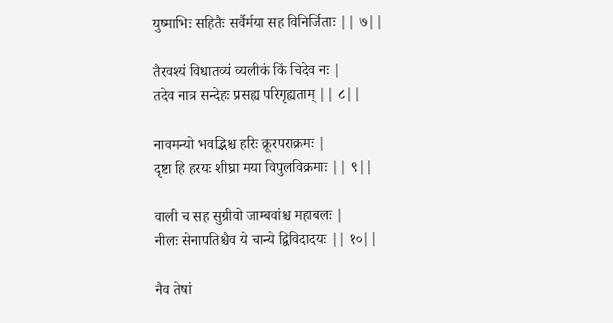युष्माभिः सहितैः सर्वैर्मया सह विनिर्जिताः || ७||

तैरवश्यं विधातव्यं व्यलीकं किं चिदेव नः |
तदेव नात्र सन्देहः प्रसह्य परिगृह्यताम् || ८||

नावमन्यो भवद्भिश्च हरिः क्रूरपराक्रमः |
दृष्टा हि हरयः शीघ्रा मया विपुलविक्रमाः || ९||

वाली च सह सुग्रीवो जाम्बवांश्च महाबलः |
नीलः सेनापतिश्चैव ये चान्ये द्विविदादयः || १०||

नैव तेषां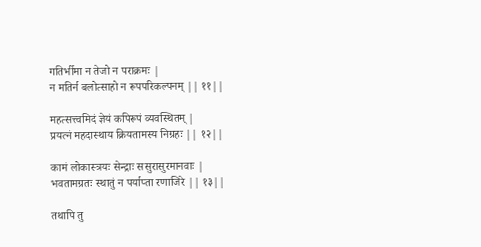गतिर्भीमा न तेजो न पराक्रमः |
न मतिर्न बलोत्साहो न रूपपरिकल्पनम् || ११||

महत्सत्त्वमिदं ज्ञेयं कपिरूपं व्यवस्थितम् |
प्रयत्नं महदास्थाय क्रियतामस्य निग्रहः || १२||

कामं लोकास्त्रयः सेन्द्राः ससुरासुरमानवाः |
भवतामग्रतः स्थातुं न पर्याप्ता रणाजिरे || १३||

तथापि तु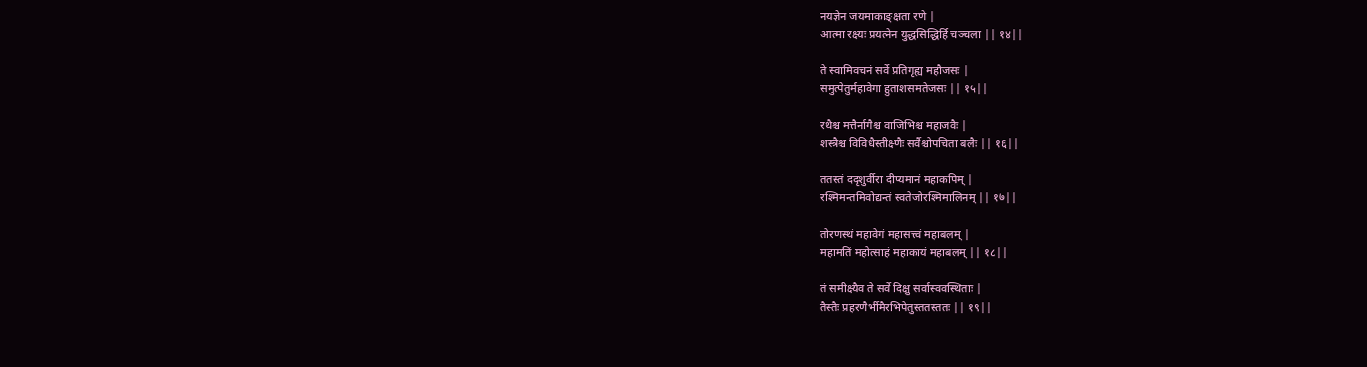नयज्ञेन जयमाकाङ्क्षता रणे |
आत्मा रक्ष्यः प्रयत्नेन युद्धसिद्धिर्हि चञ्चला || १४||

ते स्वामिवचनं सर्वे प्रतिगृह्य महौजसः |
समुत्पेतुर्महावेगा हुताशसमतेजसः || १५||

रथैश्च मत्तैर्नागैश्च वाजिभिश्च महाजवैः |
शस्त्रैश्च विविधैस्तीक्ष्णैः सर्वैश्चोपचिता बलैः || १६||

ततस्तं ददृशुर्वीरा दीप्यमानं महाकपिम् |
रश्मिमन्तमिवोद्यन्तं स्वतेजोरश्मिमालिनम् || १७||

तोरणस्थं महावेगं महासत्त्वं महाबलम् |
महामतिं महोत्साहं महाकायं महाबलम् || १८||

तं समीक्ष्यैव ते सर्वे दिक्षु सर्वास्ववस्थिताः |
तैस्तैः प्रहरणैर्भीमैरभिपेतुस्ततस्ततः || १९||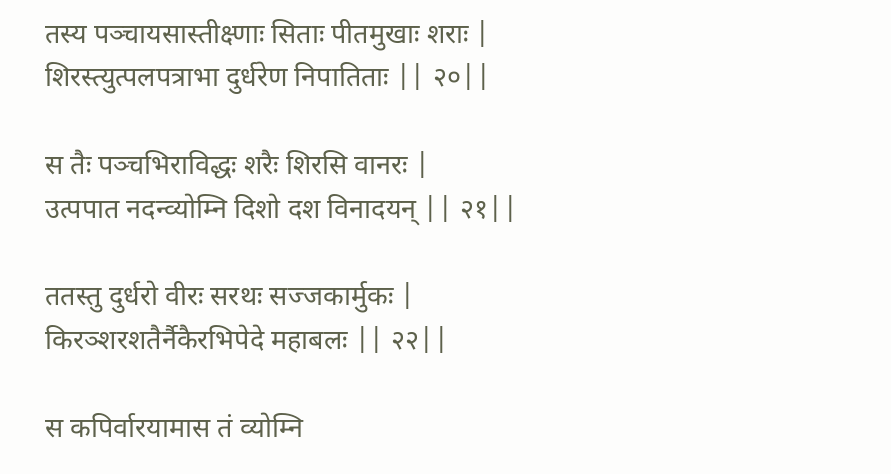तस्य पञ्चायसास्तीक्ष्णाः सिताः पीतमुखाः शराः |
शिरस्त्युत्पलपत्राभा दुर्धरेण निपातिताः || २०||

स तैः पञ्चभिराविद्धः शरैः शिरसि वानरः |
उत्पपात नदन्व्योम्नि दिशो दश विनादयन् || २१||

ततस्तु दुर्धरो वीरः सरथः सज्जकार्मुकः |
किरञ्शरशतैर्नैकैरभिपेदे महाबलः || २२||

स कपिर्वारयामास तं व्योम्नि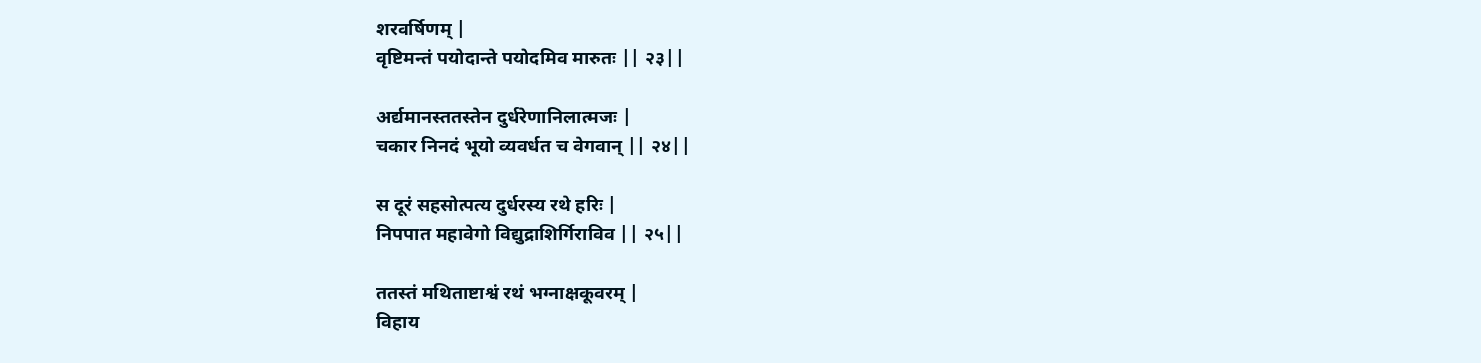शरवर्षिणम् |
वृष्टिमन्तं पयोदान्ते पयोदमिव मारुतः || २३||

अर्द्यमानस्ततस्तेन दुर्धरेणानिलात्मजः |
चकार निनदं भूयो व्यवर्धत च वेगवान् || २४||

स दूरं सहसोत्पत्य दुर्धरस्य रथे हरिः |
निपपात महावेगो विद्युद्राशिर्गिराविव || २५||

ततस्तं मथिताष्टाश्वं रथं भग्नाक्षकूवरम् |
विहाय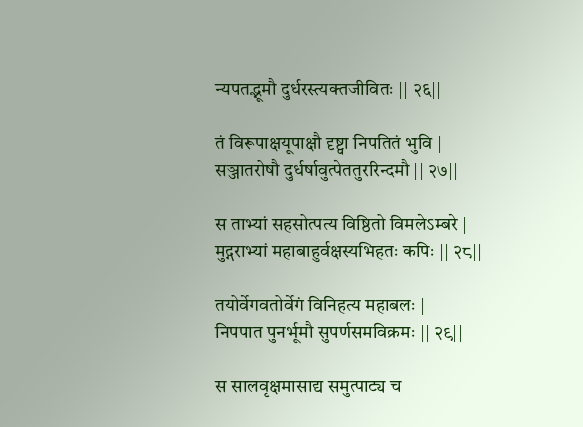न्यपतद्भूमौ दुर्धरस्त्यक्तजीवितः || २६||

तं विरूपाक्षयूपाक्षौ दृष्ट्वा निपतितं भुवि |
सञ्जातरोषौ दुर्धर्षावुत्पेततुररिन्दमौ || २७||

स ताभ्यां सहसोत्पत्य विष्ठितो विमलेऽम्बरे |
मुद्गराभ्यां महाबाहुर्वक्षस्यभिहतः कपिः || २८||

तयोर्वेगवतोर्वेगं विनिहत्य महाबलः |
निपपात पुनर्भूमौ सुपर्णसमविक्रमः || २९||

स सालवृक्षमासाद्य समुत्पाट्य च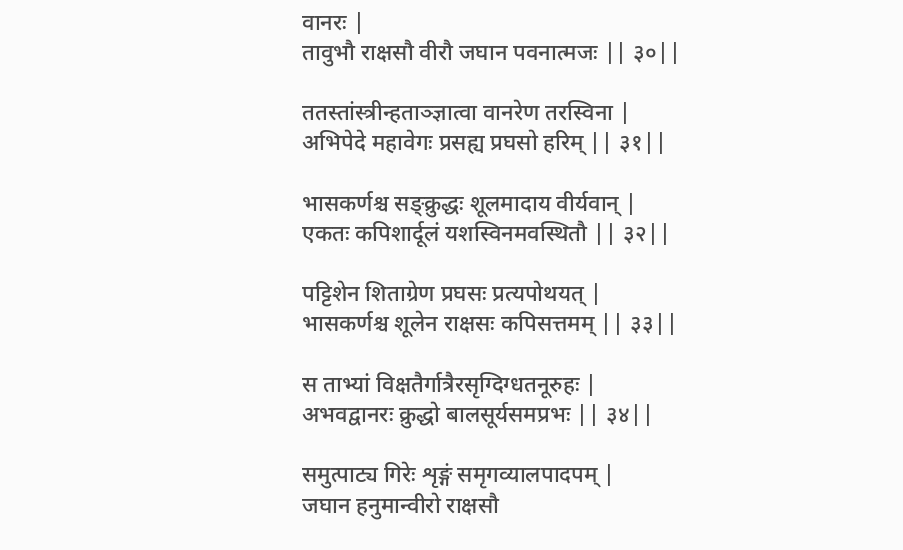वानरः |
तावुभौ राक्षसौ वीरौ जघान पवनात्मजः || ३०||

ततस्तांस्त्रीन्हताञ्ज्ञात्वा वानरेण तरस्विना |
अभिपेदे महावेगः प्रसह्य प्रघसो हरिम् || ३१||

भासकर्णश्च सङ्क्रुद्धः शूलमादाय वीर्यवान् |
एकतः कपिशार्दूलं यशस्विनमवस्थितौ || ३२||

पट्टिशेन शिताग्रेण प्रघसः प्रत्यपोथयत् |
भासकर्णश्च शूलेन राक्षसः कपिसत्तमम् || ३३||

स ताभ्यां विक्षतैर्गात्रैरसृग्दिग्धतनूरुहः |
अभवद्वानरः क्रुद्धो बालसूर्यसमप्रभः || ३४||

समुत्पाट्य गिरेः शृङ्गं समृगव्यालपादपम् |
जघान हनुमान्वीरो राक्षसौ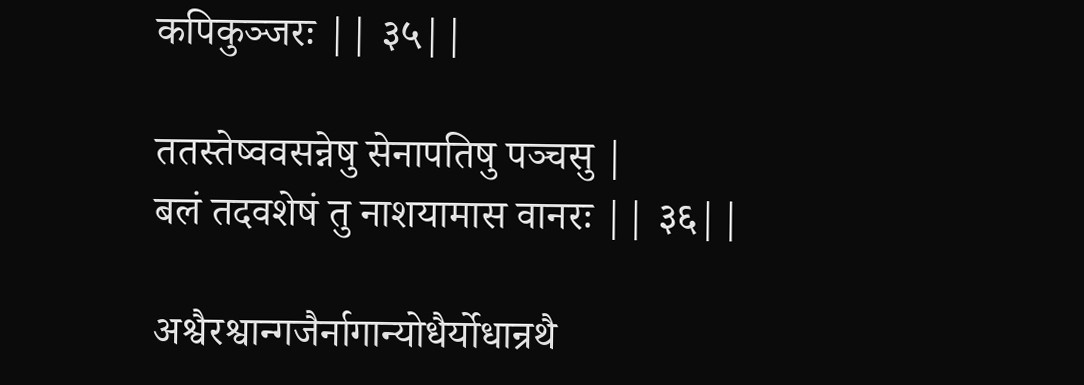कपिकुञ्जरः || ३५||

ततस्तेष्ववसन्नेषु सेनापतिषु पञ्चसु |
बलं तदवशेषं तु नाशयामास वानरः || ३६||

अश्वैरश्वान्गजैर्नागान्योधैर्योधान्रथै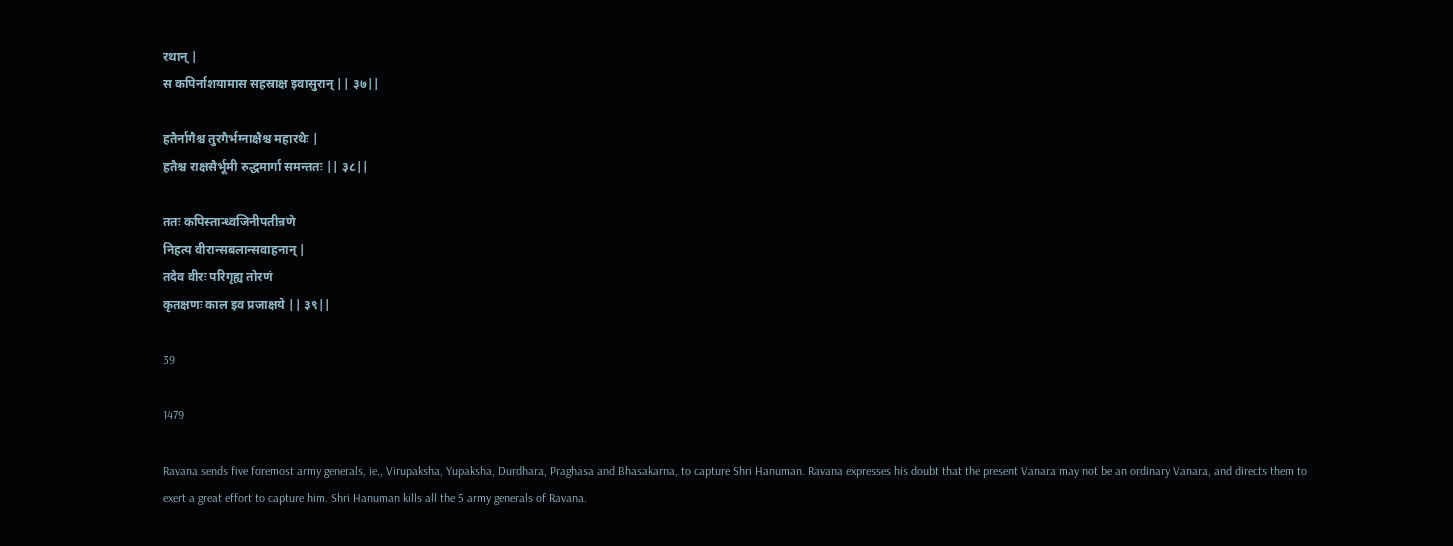रथान् |
स कपिर्नाशयामास सहस्राक्ष इवासुरान् || ३७||

हतैर्नागैश्च तुरगैर्भग्नाक्षैश्च महारथैः |
हतैश्च राक्षसैर्भूमी रुद्धमार्गा समन्ततः || ३८||

ततः कपिस्तान्ध्वजिनीपतीन्रणे
निहत्य वीरान्सबलान्सवाहनान् |
तदेव वीरः परिगृह्य तोरणं
कृतक्षणः काल इव प्रजाक्षये || ३९||

39

1479

Ravana sends five foremost army generals, ie., Virupaksha, Yupaksha, Durdhara, Praghasa and Bhasakarna, to capture Shri Hanuman. Ravana expresses his doubt that the present Vanara may not be an ordinary Vanara, and directs them to exert a great effort to capture him. Shri Hanuman kills all the 5 army generals of Ravana.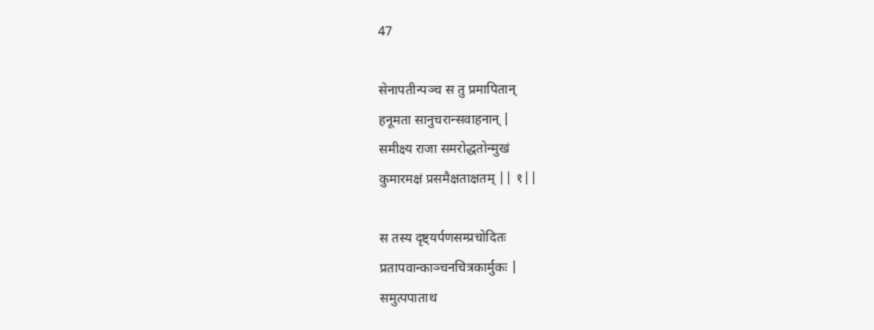47

सेनापतीन्पञ्च स तु प्रमापितान्
हनूमता सानुचरान्सवाहनान् |
समीक्ष्य राजा समरोद्धतोन्मुखं
कुमारमक्षं प्रसमैक्षताक्षतम् || १||

स तस्य दृष्ट्यर्पणसम्प्रचोदितः
प्रतापवान्काञ्चनचित्रकार्मुकः |
समुत्पपाताथ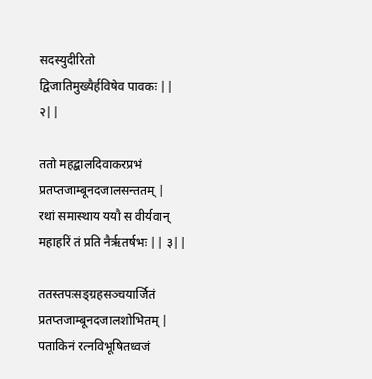सदस्युदीरितो
द्विजातिमुख्यैर्हविषेव पावकः || २||

ततो महद्बालदिवाकरप्रभं
प्रतप्तजाम्बूनदजालसन्ततम् |
रथां समास्थाय ययौ स वीर्यवान्
महाहरिं तं प्रति नैरृतर्षभः || ३||

ततस्तपःसङ्ग्रहसञ्चयार्जितं
प्रतप्तजाम्बूनदजालशोभितम् |
पताकिनं रत्नविभूषितध्वजं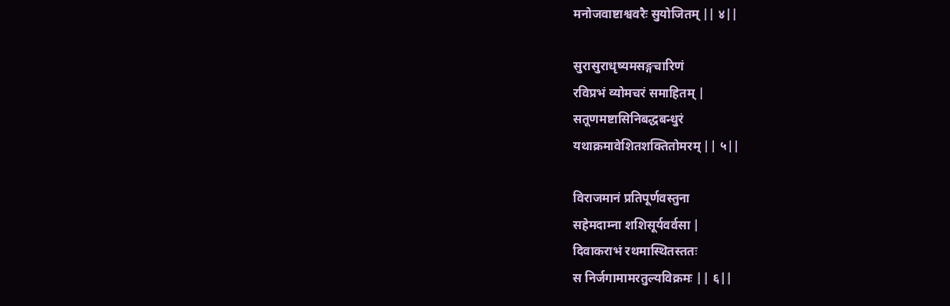मनोजवाष्टाश्ववरैः सुयोजितम् || ४||

सुरासुराधृष्यमसङ्गचारिणं
रविप्रभं व्योमचरं समाहितम् |
सतूणमष्टासिनिबद्धबन्धुरं
यथाक्रमावेशितशक्तितोमरम् || ५||

विराजमानं प्रतिपूर्णवस्तुना
सहेमदाम्ना शशिसूर्यवर्वसा |
दिवाकराभं रथमास्थितस्ततः
स निर्जगामामरतुल्यविक्रमः || ६||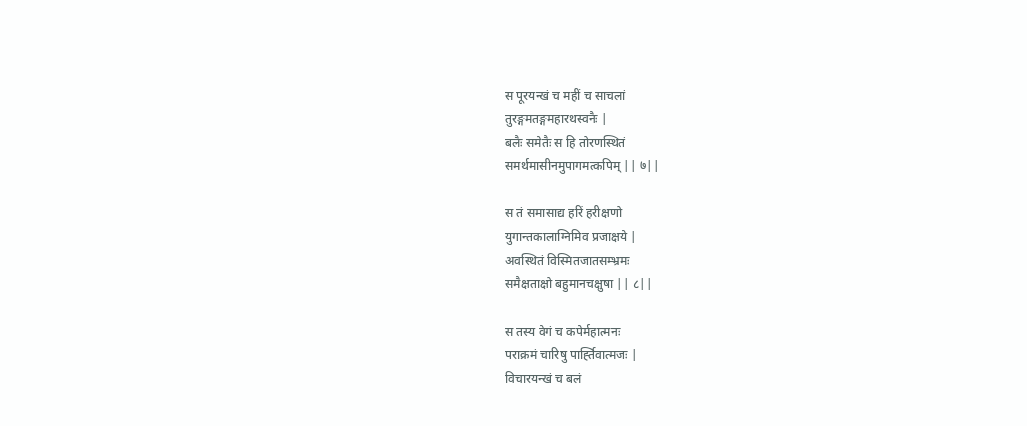स पूरयन्खं च महीं च साचलां
तुरङ्गमतङ्गमहारथस्वनैः |
बलैः समेतैः स हि तोरणस्थितं
समर्थमासीनमुपागमत्कपिम् || ७||

स तं समासाद्य हरिं हरीक्षणो
युगान्तकालाग्निमिव प्रजाक्षये |
अवस्थितं विस्मितजातसम्भ्रमः
समैक्षताक्षो बहुमानचक्षुषा || ८||

स तस्य वेगं च कपेर्महात्मनः
पराक्रमं चारिषु पार्ह्तिवात्मजः |
विचारयन्खं च बलं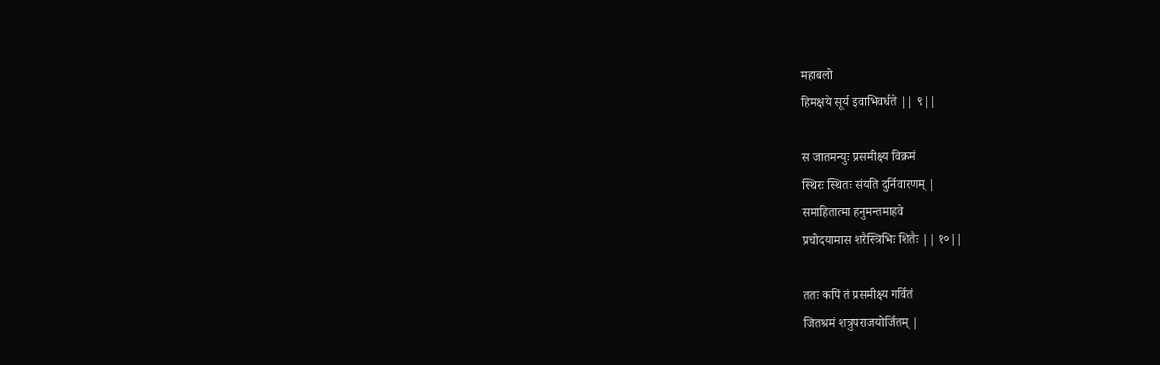महाबलो
हिमक्षये सूर्य इवाभिवर्धते || ९||

स जातमन्युः प्रसमीक्ष्य विक्रमं
स्थिरः स्थितः संयति दुर्निवारणम् |
समाहितात्मा हनुमन्तमाहवे
प्रचोदयामास शरैस्त्रिभिः शितैः || १०||

ततः कपिं तं प्रसमीक्ष्य गर्वितं
जितश्रमं शत्रुपराजयोर्जितम् |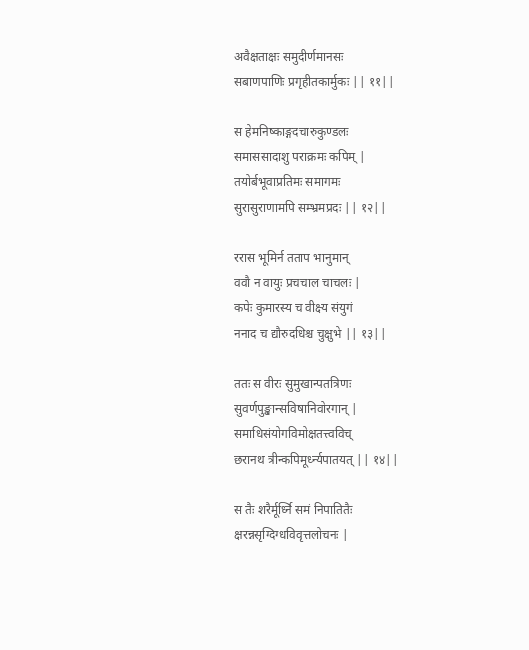अवैक्षताक्षः समुदीर्णमानसः
सबाणपाणिः प्रगृहीतकार्मुकः || ११||

स हेमनिष्काङ्गदचारुकुण्डलः
समाससादाशु पराक्रमः कपिम् |
तयोर्बभूवाप्रतिमः समागमः
सुरासुराणामपि सम्भ्रमप्रदः || १२||

ररास भूमिर्न तताप भानुमान्
ववौ न वायुः प्रचचाल चाचलः |
कपेः कुमारस्य च वीक्ष्य संयुगं
ननाद च द्यौरुदधिश्च चुक्षुभे || १३||

ततः स वीरः सुमुखान्पतत्रिणः
सुवर्णपुङ्खान्सविषानिवोरगान् |
समाधिसंयोगविमोक्षतत्त्वविच्
छरानथ त्रीन्कपिमूर्ध्न्यपातयत् || १४||

स तैः शरैर्मूर्ध्नि समं निपातितैः
क्षरन्नसृग्दिग्धविवृत्तलोचनः |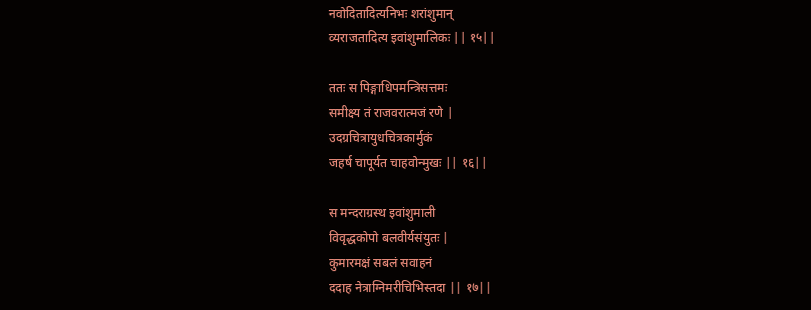नवोदितादित्यनिभः शरांशुमान्
व्यराजतादित्य इवांशुमालिकः || १५||

ततः स पिङ्गाधिपमन्त्रिसत्तमः
समीक्ष्य तं राजवरात्मजं रणे |
उदग्रचित्रायुधचित्रकार्मुकं
जहर्ष चापूर्यत चाहवोन्मुखः || १६||

स मन्दराग्रस्थ इवांशुमाली
विवृद्धकोपो बलवीर्यसंयुतः |
कुमारमक्षं सबलं सवाहनं
ददाह नेत्राग्निमरीचिभिस्तदा || १७||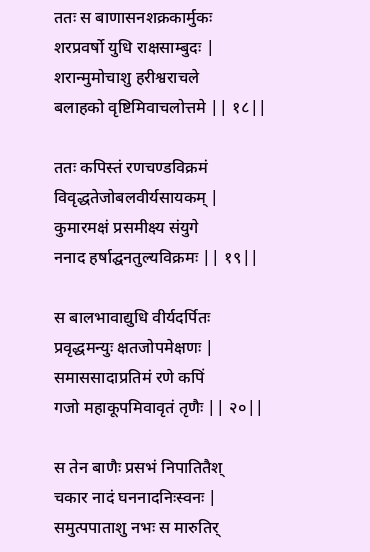ततः स बाणासनशक्रकार्मुकः
शरप्रवर्षो युधि राक्षसाम्बुदः |
शरान्मुमोचाशु हरीश्वराचले
बलाहको वृष्टिमिवाचलोत्तमे || १८||

ततः कपिस्तं रणचण्डविक्रमं
विवृद्धतेजोबलवीर्यसायकम् |
कुमारमक्षं प्रसमीक्ष्य संयुगे
ननाद हर्षाद्घनतुल्यविक्रमः || १९||

स बालभावाद्युधि वीर्यदर्पितः
प्रवृद्धमन्युः क्षतजोपमेक्षणः |
समाससादाप्रतिमं रणे कपिं
गजो महाकूपमिवावृतं तृणैः || २०||

स तेन बाणैः प्रसभं निपातितैश्
चकार नादं घननादनिःस्वनः |
समुत्पपाताशु नभः स मारुतिर्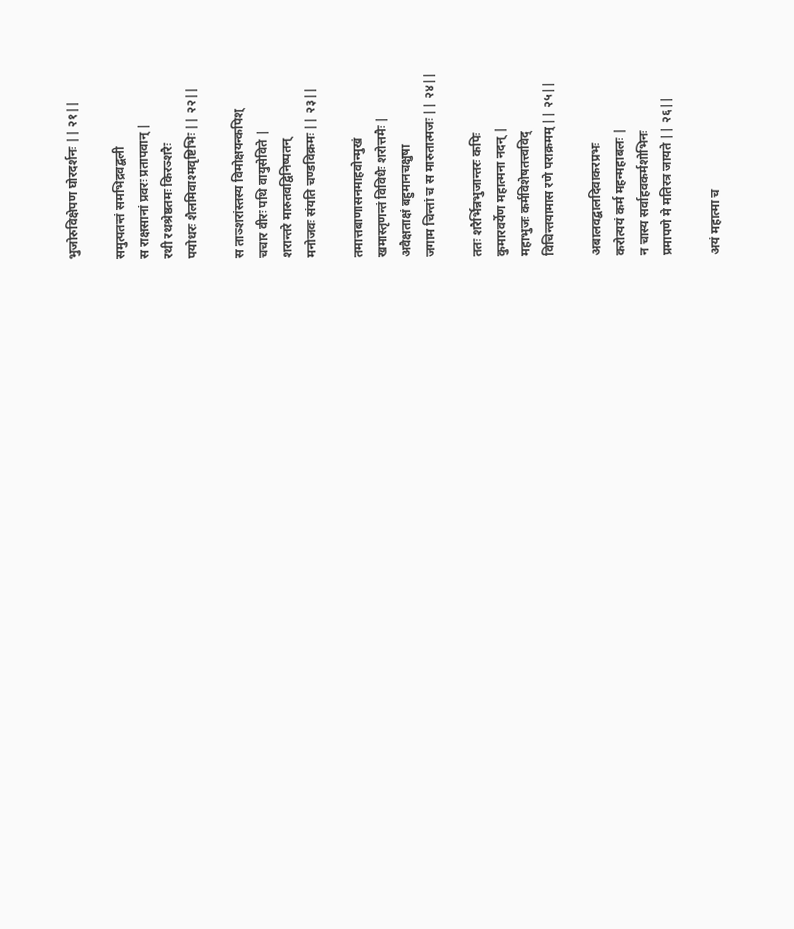भुजोरुविक्षेपण घोरदर्शनः || २१||

समुत्पतन्तं समभिद्रवद्बली
स राक्षसानां प्रवरः प्रतापवान् |
रथी रथश्रेष्ठतमः किरञ्शरैः
पयोधरः शैलमिवाश्मवृष्टिभिः || २२||

स ताञ्शरांस्तस्य विमोक्षयन्कपिश्
चचार वीरः पथि वायुसेविते |
शरान्तरे मारुतवद्विनिष्पतन्
मनोजवः संयति चण्डविक्रमः || २३||

तमात्तबाणासनमाहवोन्मुखं
खमास्तृणन्तं विविधैः शरोत्तमैः |
अवैक्षताक्षं बहुमानचक्षुषा
जगाम चिन्तां च स मारुतात्मजः || २४||

ततः शरैर्भिन्नभुजान्तरः कपिः
कुमारवर्येण महात्मना नदन् |
महाभुजः कर्मविशेषतत्त्वविद्
विचिन्तयामास रणे पराक्रमम् || २५||

अबालवद्बालदिवाकरप्रभः
करोत्ययं कर्म महन्महाबलः |
न चास्य सर्वाहवकर्मशोभिनः
प्रमापणे मे मतिरत्र जायते || २६||

अयं महात्मा च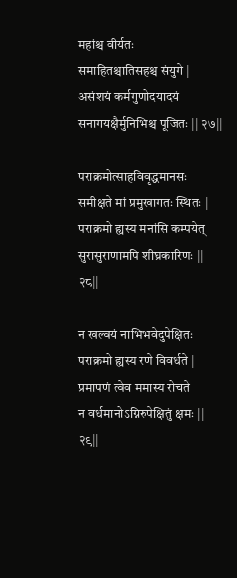महांश्च वीर्यतः
समाहितश्चातिसहश्च संयुगे |
असंशयं कर्मगुणोदयादयं
सनागयक्षैर्मुनिभिश्च पूजितः || २७||

पराक्रमोत्साहविवृद्धमानसः
समीक्षते मां प्रमुखागतः स्थितः |
पराक्रमो ह्यस्य मनांसि कम्पयेत्
सुरासुराणामपि शीघ्रकारिणः || २८||

न खल्वयं नाभिभवेदुपेक्षितः
पराक्रमो ह्यस्य रणे विवर्धते |
प्रमापणं त्वेव ममास्य रोचते
न वर्धमानोऽग्निरुपेक्षितुं क्षमः || २९||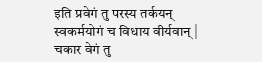इति प्रवेगं तु परस्य तर्कयन्
स्वकर्मयोगं च विधाय वीर्यवान् |
चकार वेगं तु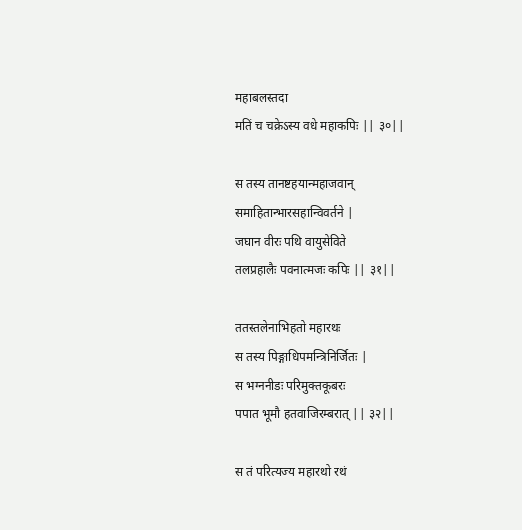महाबलस्तदा
मतिं च चक्रेऽस्य वधे महाकपिः || ३०||

स तस्य तानष्टहयान्महाजवान्
समाहितान्भारसहान्विवर्तने |
जघान वीरः पथि वायुसेविते
तलप्रहालैः पवनात्मजः कपिः || ३१||

ततस्तलेनाभिहतो महारथः
स तस्य पिङ्गाधिपमन्त्रिनिर्जितः |
स भग्ननीडः परिमुक्तकूबरः
पपात भूमौ हतवाजिरम्बरात् || ३२||

स तं परित्यज्य महारथो रथं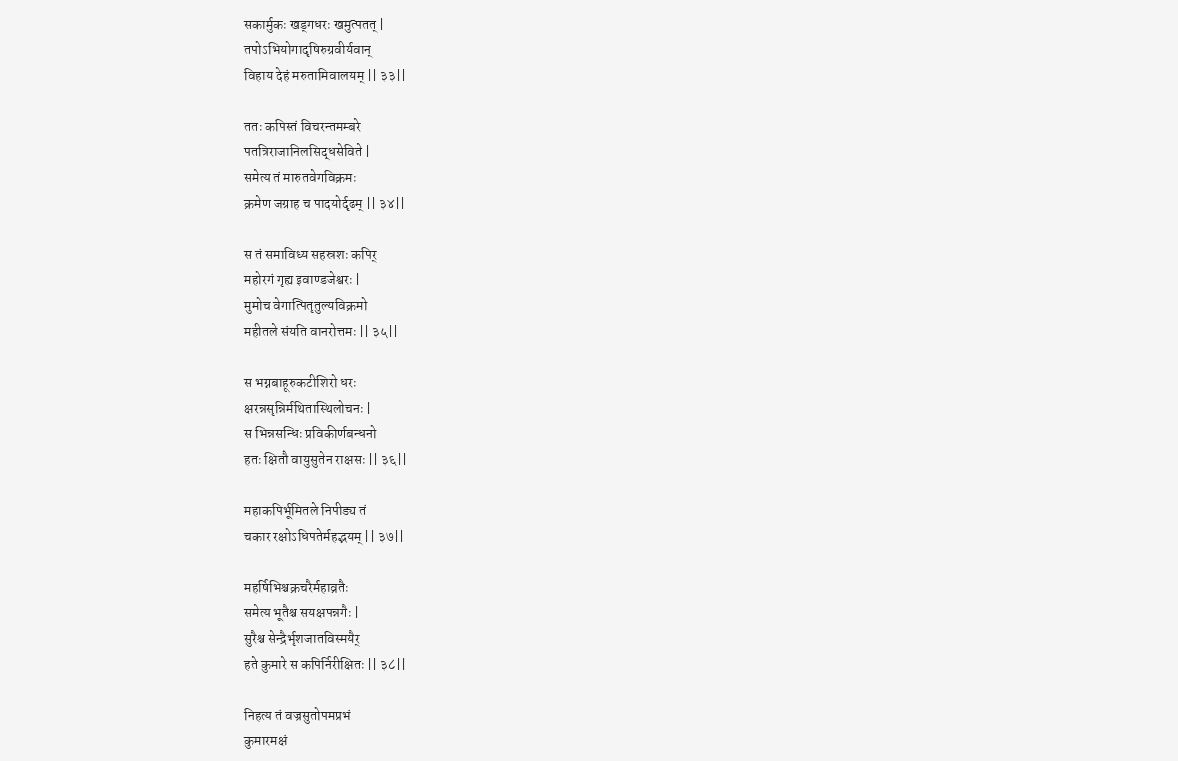सकार्मुकः खड्गधरः खमुत्पतत् |
तपोऽभियोगादृषिरुग्रवीर्यवान्
विहाय देहं मरुतामिवालयम् || ३३||

ततः कपिस्तं विचरन्तमम्बरे
पतत्रिराजानिलसिद्धसेविते |
समेत्य तं मारुतवेगविक्रमः
क्रमेण जग्राह च पादयोर्दृढम् || ३४||

स तं समाविध्य सहस्रशः कपिर्
महोरगं गृह्य इवाण्डजेश्वरः |
मुमोच वेगात्पितृतुल्यविक्रमो
महीतले संयति वानरोत्तमः || ३५||

स भग्नबाहूरुकटीशिरो धरः
क्षरन्नसृन्निर्मथितास्थिलोचनः |
स भिन्नसन्धिः प्रविकीर्णबन्धनो
हतः क्षितौ वायुसुतेन राक्षसः || ३६||

महाकपिर्भूमितले निपीड्य तं
चकार रक्षोऽधिपतेर्महद्भयम् || ३७||

महर्षिभिश्चक्रचरैर्महाव्रतैः
समेत्य भूतैश्च सयक्षपन्नगैः |
सुरैश्च सेन्द्रैर्भृशजातविस्मयैर्
हते कुमारे स कपिर्निरीक्षितः || ३८||

निहत्य तं वज्रसुतोपमप्रभं
कुमारमक्षं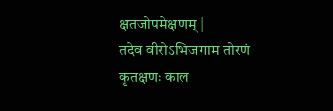क्षतजोपमेक्षणम् |
तदेव वीरोऽभिजगाम तोरणं
कृतक्षणः काल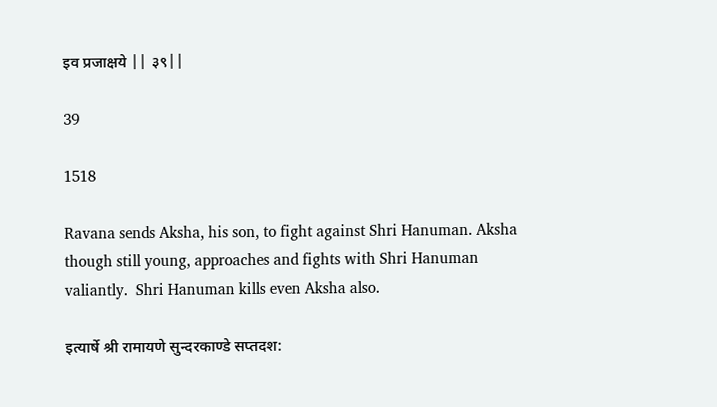इव प्रजाक्षये || ३९||

39

1518

Ravana sends Aksha, his son, to fight against Shri Hanuman. Aksha though still young, approaches and fights with Shri Hanuman valiantly.  Shri Hanuman kills even Aksha also.

इत्यार्षे श्री रामायणे सुन्दरकाण्डे सप्तदश: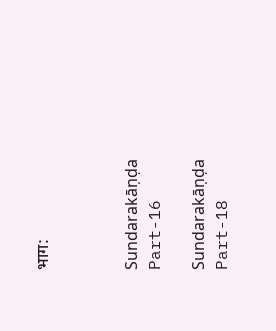भाग:



Sundarakāṇḍa Part-16

Sundarakāṇḍa Part-18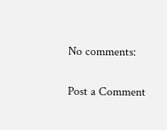No comments:

Post a Comment